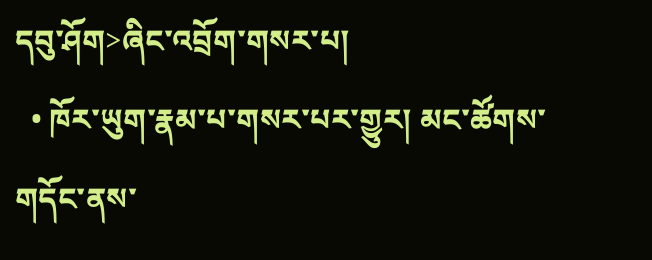དབུ་ཤོག>ཞིང་འབྲོག་གསར་པ།
  • ཁོར་ཡུག་རྣམ་པ་གསར་པར་གྱུར། མང་ཚོགས་གདོང་ནས་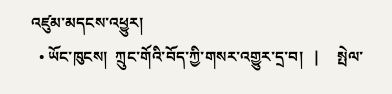འཛུམ་མདངས་འཕྱུར།
  • ཡོང་ཁུངས།  ཀྲུང་གོའི་བོད་ཀྱི་གསར་འགྱུར་དྲ་བ།   |     སྤེལ་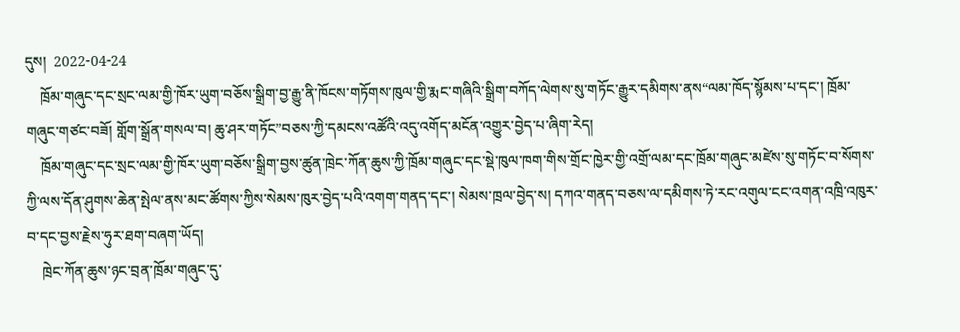དུས།  2022-04-24
    ཁྲོམ་གཞུང་དང་སྲང་ལམ་གྱི་ཁོར་ཡུག་བཅོས་སྒྲིག་བྱ་རྒྱུ་ནི་ཁོངས་གཏོགས་ཁུལ་གྱི་རྨང་གཞིའི་སྒྲིག་བཀོད་ལེགས་སུ་གཏོང་རྒྱུར་དམིགས་ནས“ལམ་ཁོད་སྙོམས་པ་དང་། ཁྲོམ་གཞུང་གཙང་བཟོ། གློག་སྒྲོན་གསལ་བ། ཆུ་ཤར་གཏོང”བཅས་ཀྱི་དམངས་འཚོའི་འདུ་འགོད་མངོན་འགྱུར་བྱེད་པ་ཞིག་རེད།
    ཁྲོམ་གཞུང་དང་སྲང་ལམ་གྱི་ཁོར་ཡུག་བཅོས་སྒྲིག་བྱས་ཚུན་ཁྲེང་ཀོན་ཆུས་ཀྱི་ཁྲོམ་གཞུང་དང་སྡེ་ཁུལ་ཁག་གིས་གྲོང་ཁྱེར་གྱི་འགྲོ་ལམ་དང་ཁྲོམ་གཞུང་མཛེས་སུ་གཏོང་བ་སོགས་ཀྱི་ལས་དོན་ཤུགས་ཆེན་སྤེལ་ནས་མང་ཚོགས་ཀྱིས་སེམས་ཁུར་བྱེད་པའི་འགག་གནད་དང་། སེམས་ཁྲལ་བྱེད་ས། དཀའ་གནད་བཅས་ལ་དམིགས་ཏེ་རང་འགུལ་ངང་འགན་འཁྲི་འཁུར་བ་དང་བྱས་རྗེས་ཧུར་ཐག་བཞག་ཡོད།
    ཁྲེང་ཀོན་ཆུས་ཉང་བྲན་ཁྲོམ་གཞུང་དུ་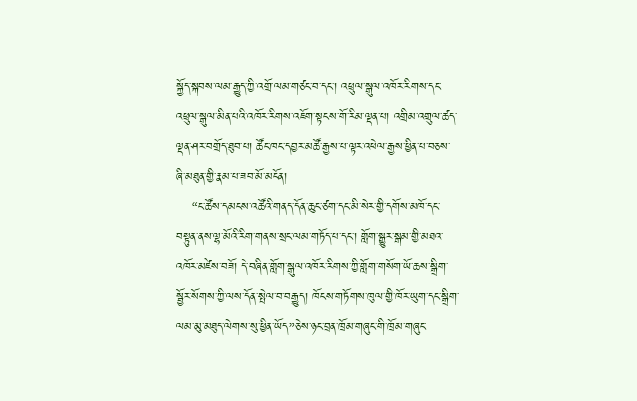སྐྱོད་སྐབས་ལམ་རྒྱུད་ཀྱི་འགྲོ་ལམ་གཙང་བ་དང་། འཕྲུལ་སྒུལ་འཁོར་རིགས་དང་འཕྲུལ་སྒུལ་མིན་པའི་འཁོར་རིགས་འཇོག་སྟངས་གོ་རིམ་ལྡན་པ། འགྲིམ་འགྲུལ་ཚད་ལྡན་ཤར་བགྲོད་ཐུབ་པ། ཚོང་ཁང་དབྱར་མཚོ་རྒྱས་པ་ལྟར་འཕེལ་རྒྱས་ཕྱིན་པ་བཅས་ཞི་མཐུན་གྱི་རྣམ་པ་ཟབ་མོ་མངོན།
    “ང་ཚོས་དམངས་འཚོའི་གནད་དོན་ཆུང་ཙག་དང་མི་སེར་གྱི་དགོས་མཁོ་དང་བསྟུན་ནས་ལྷ་མོའི་རིག་གནས་སྲང་ལམ་གཏོད་པ་དང་། གློག་སྒྱུར་སྒམ་གྱི་མཐའ་འཁོར་མཛེས་བཟོ། དེ་བཞིན་གློག་སྒུལ་འཁོར་རིགས་ཀྱི་གློག་གསོག་ཡོ་ཆས་སྒྲིག་སྦྱོར་སོགས་ཀྱི་ལས་དོན་སྤེལ་བ་བརྒྱུད། ཁོངས་གཏོགས་ཁུལ་གྱི་ཁོར་ཡུག་དང་སྒྲིག་ལམ་མུ་མཐུད་ལེགས་སུ་ཕྱིན་ཡོད”ཅེས་ཉང་བྲན་ཁྲོམ་གཞུང་གི་ཁྲོམ་གཞུང་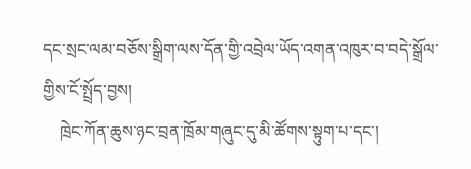དང་སྲང་ལམ་བཅོས་སྒྲིག་ལས་དོན་གྱི་འབྲེལ་ཡོད་འགན་འཁུར་བ་བདེ་སྒྲོལ་གྱིས་ངོ་སྤྲོད་བྱས།
    ཁྲེང་ཀོན་ཆུས་ཉང་བྲན་ཁྲོམ་གཞུང་དུ་མི་ཚོགས་སྟུག་པ་དང་།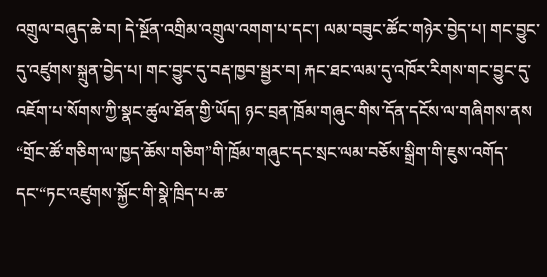འགྲུལ་བཞུད་ཆེ་བ། དེ་སྔོན་འགྲིམ་འགྲུལ་འགག་པ་དང་། ལམ་བཟུང་ཚོང་གཉེར་བྱེད་པ། གང་བྱུང་དུ་འཛུགས་སྐྲུན་བྱེད་པ། གང་བྱུང་དུ་བརྡ་ཁྱབ་སྦྱར་བ། རྐང་ཐང་ལམ་དུ་འཁོར་རིགས་གང་བྱུང་དུ་འཇོག་པ་སོགས་ཀྱི་སྣང་ཚུལ་ཐོན་གྱི་ཡོད། ཉང་བྲན་ཁྲོམ་གཞུང་གིས་དོན་དངོས་ལ་གཞིགས་ནས “གྲོང་ཚོ་གཅིག་ལ་ཁྱད་ཆོས་གཅིག”གི་ཁྲོམ་གཞུང་དང་སྲང་ལམ་བཅོས་སྒྲིག་གི་ཇུས་འགོད་དང་“ཏང་འཛུགས་སྐྱོང་གི་སྣེ་ཁྲིད་པ·ཆ་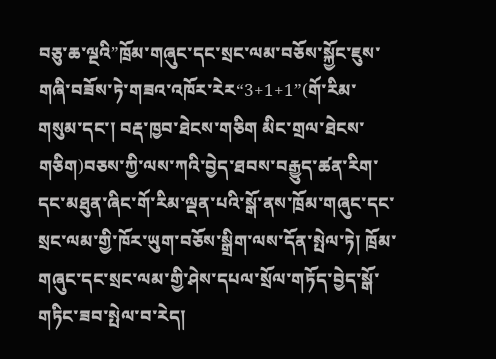བཅུ་ཆ་ལྔའི”ཁྲོམ་གཞུང་དང་སྲང་ལམ་བཅོས་སྐྱོང་ཇུས་གཞི་བཟོས་ཏེ་གཟའ་འཁོར་རེར“3+1+1”(གོ་རིམ་གསུམ་དང་། བརྡ་ཁྱབ་ཐེངས་གཅིག མིང་གྲལ་ཐེངས་གཅིག)བཅས་ཀྱི་ལས་ཀའི་བྱེད་ཐབས་བརྒྱུད་ཚན་རིག་དང་མཐུན་ཞིང་གོ་རིམ་ལྡན་པའི་སྒོ་ནས་ཁྲོམ་གཞུང་དང་སྲང་ལམ་གྱི་ཁོར་ཡུག་བཅོས་སྒྲིག་ལས་དོན་སྤེལ་ཏེ། ཁྲོམ་གཞུང་དང་སྲང་ལམ་གྱི་ཤེས་དཔལ་སྲོལ་གཏོད་བྱེད་སྒོ་གཏིང་ཟབ་སྤེལ་བ་རེད།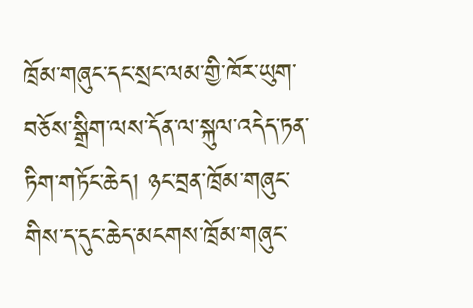ཁྲོམ་གཞུང་དང་སྲང་ལམ་གྱི་ཁོར་ཡུག་བཅོས་སྒྲིག་ལས་དོན་ལ་སྐུལ་འདེད་ཏན་ཏིག་གཏོང་ཆེད། ཉང་བྲན་ཁྲོམ་གཞུང་གིས་ད་དུང་ཆེད་མངགས་ཁྲོམ་གཞུང་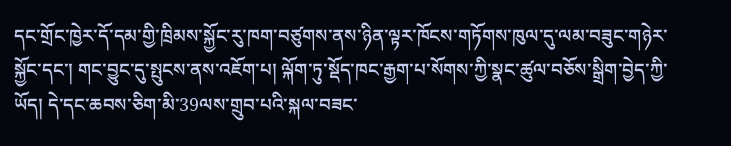དང་གྲོང་ཁྱེར་དོ་དམ་གྱི་ཁྲིམས་སྐྱོང་རུ་ཁག་བཙུགས་ནས་ཉིན་ལྟར་ཁོངས་གཏོགས་ཁུལ་དུ་ལམ་བཟུང་གཉེར་སྐྱོང་དང་། གང་བྱུང་དུ་སྤུངས་ནས་འཇོག་པ། ལྐོག་ཏུ་སྡོད་ཁང་རྒྱག་པ་སོགས་ཀྱི་སྣང་ཚུལ་བཅོས་སྒྲིག་བྱེད་ཀྱི་ཡོད། དེ་དང་ཆབས་ཅིག་མི་39ལས་གྲུབ་པའི་སྐལ་བཟང་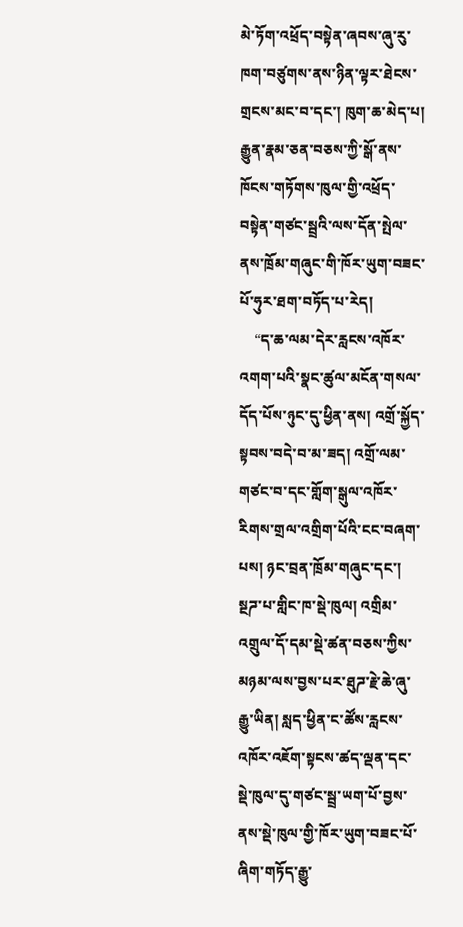མེ་ཏོག་འཕྲོད་བསྟེན་ཞབས་ཞུ་རུ་ཁག་བཙུགས་ནས་ཉིན་ལྟར་ཐེངས་གྲངས་མང་བ་དང་། ཁུག་ཆ་མེད་པ། རྒྱུན་རྣམ་ཅན་བཅས་ཀྱི་སྒོ་ནས་ཁོངས་གཏོགས་ཁུལ་གྱི་འཕྲོད་བསྟེན་གཙང་སྦྲའི་ལས་དོན་སྤེལ་ནས་ཁྲོམ་གཞུང་གི་ཁོར་ཡུག་བཟང་པོ་ཧུར་ཐག་བཏོད་པ་རེད།
    “ད་ཆ་ལམ་དེར་རླངས་འཁོར་འགག་པའི་སྣང་ཚུལ་མངོན་གསལ་དོད་པོས་ཉུང་དུ་ཕྱིན་ནས། འགྲོ་སྐྱོད་སྟབས་བདེ་བ་མ་ཟད། འགྲོ་ལམ་གཙང་བ་དང་གློག་སྒུལ་འཁོར་རིགས་གྲལ་འགྲིག་པོའི་ངང་བཞག་པས། ཉང་བྲན་ཁྲོམ་གཞུང་དང་། སྔཌ་པ་གླིང་ཁ་སྡེ་ཁུལ། འགྲིམ་འགྲུལ་དོ་དམ་སྡེ་ཚན་བཅས་ཀྱིས་མཉམ་ལས་བྱས་པར་ཐུཌ་རྗེ་ཆེ་ཞུ་རྒྱུ་ཡིན། སླད་ཕྱིན་ང་ཚོས་རླངས་འཁོར་འཇོག་སྟངས་ཚད་ལྡན་དང་སྡེ་ཁུལ་དུ་གཙང་སྦྲ་ཡག་པོ་བྱས་ནས་སྡེ་ཁུལ་གྱི་ཁོར་ཡུག་བཟང་པོ་ཞིག་གཏོད་རྒྱུ་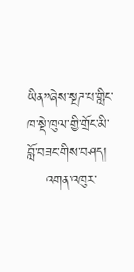ཡིན”ཞེས་སྔཌ་པ་གླིང་ཁ་སྡེ་ཁུལ་གྱི་གྲོང་མི་བློ་བཟང་གིས་བཤད།
    འགན་འཁུར་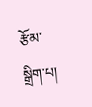རྩོམ་སྒྲིག་པ།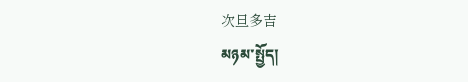次旦多吉
མཉམ་སྤྱོད།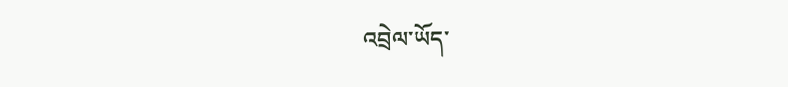འབྲེལ་ཡོད་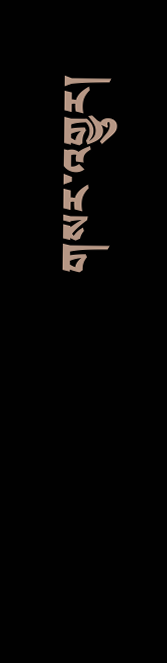གསར་འགྱུར།